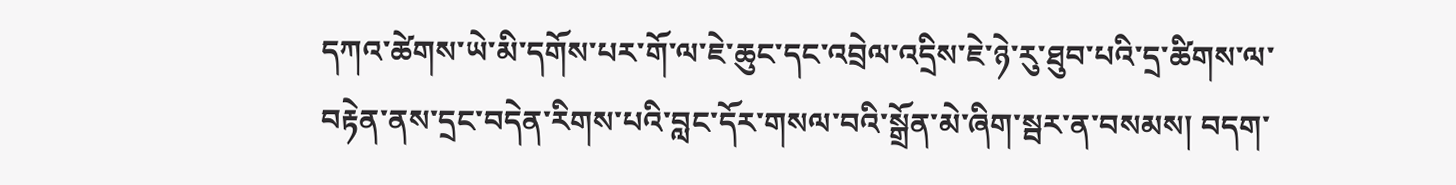དཀའ་ཚེགས་ཡེ་མི་དགོས་པར་གོ་ལ་ཇེ་ཆུང་དང་འབྲེལ་འདྲིས་ཇེ་ཉེ་རུ་ཐུབ་པའི་དྲ་ཚིགས་ལ་བརྟེན་ནས་དྲང་བདེན་རིགས་པའི་བླང་དོར་གསལ་བའི་སྒྲོན་མེ་ཞིག་སྦར་ན་བསམས། བདག་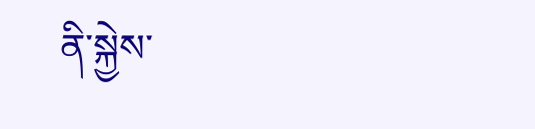ནི་སྐྱེས་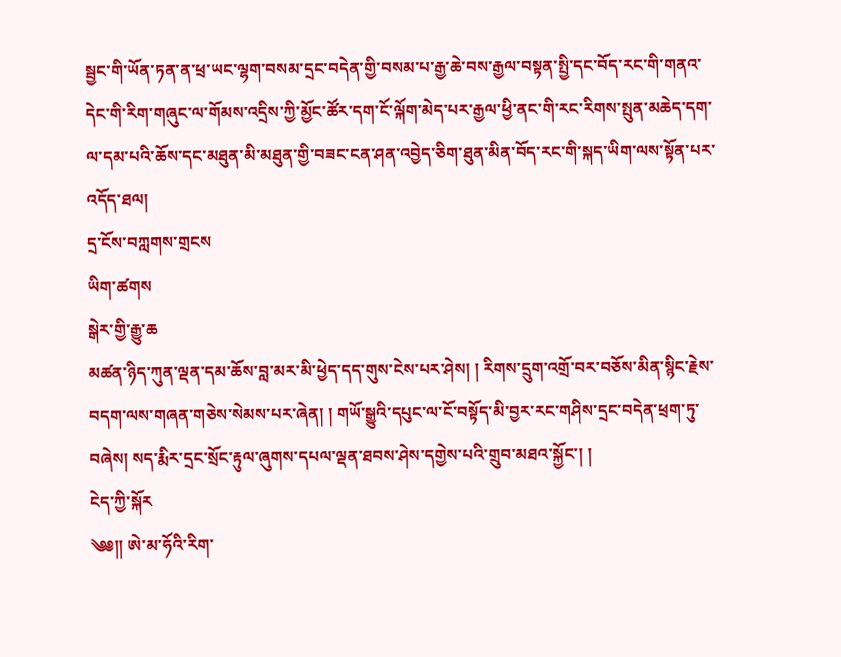སྦྱང་གི་ཡོན་ཏན་ན་ཕྲ་ཡང་ལྷག་བསམ་དྲང་བདེན་གྱི་བསམ་པ་རྒྱ་ཆེ་བས་རྒྱལ་བསྟན་སྤྱི་དང་བོད་རང་གི་གནའ་དེང་གི་རིག་གཞུང་ལ་གོམས་འདྲིས་ཀྱི་མྱོང་ཚོར་དག་ངོ་ལྐོག་མེད་པར་རྒྱལ་ཕྱི་ནང་གི་རང་རིགས་སྤུན་མཆེད་དག་ལ་དམ་པའི་ཆོས་དང་མཐུན་མི་མཐུན་གྱི་བཟང་ངན་ཤན་འབྱེད་ཅིག་ཐུན་མིན་བོད་རང་གི་སྐད་ཡིག་ལས་སྟོན་པར་འདོད་ཐལ།
དྲ་ངོས་བཀླགས་གྲངས
ཡིག་ཚགས
སྒེར་གྱི་རྒྱུ་ཆ
མཚན་ཉིད་ཀུན་ལྡན་དམ་ཆོས་བླ་མར་མི་ཕྱེད་དད་གུས་ངེས་པར་ཤེས། ། རིགས་དྲུག་འགྲོ་བར་བཅོས་མིན་སྙིང་རྗེས་བདག་ལས་གཞན་གཅེས་སེམས་པར་ཞེན། ། གཡོ་སྒྱུའི་དཔུང་ལ་ངོ་བསྟོད་མི་བྱར་རང་གཤིས་དྲང་བདེན་ཕྲག་ཏུ་བཞེས། སད་རྨིར་དྲང་སྲོང་རྟུལ་ཞུགས་དཔལ་ལྡན་ཐབས་ཤེས་དགྱེས་པའི་གྲུབ་མཐའ་སྐྱོང་། །
ངེད་ཀྱི་སྐོར
༄༅།། ཨེ་མ་ཧོའི་རིག་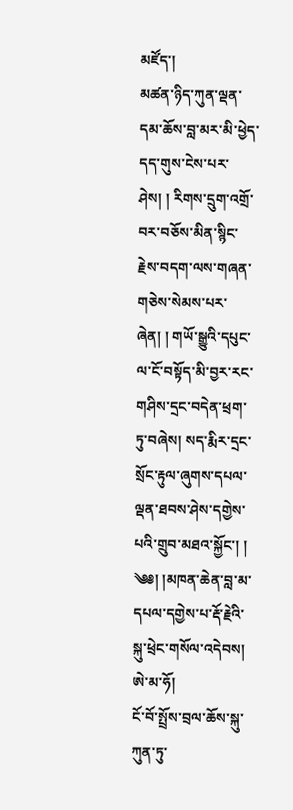མཛོད་།
མཚན་ཉིད་ཀུན་ལྡན་དམ་ཆོས་བླ་མར་མི་ཕྱེད་དད་གུས་ངེས་པར་ཤེས། ། རིགས་དྲུག་འགྲོ་བར་བཅོས་མིན་སྙིང་རྗེས་བདག་ལས་གཞན་གཅེས་སེམས་པར་ཞེན། ། གཡོ་སྒྱུའི་དཔུང་ལ་ངོ་བསྟོད་མི་བྱར་རང་གཤིས་དྲང་བདེན་ཕྲག་ཏུ་བཞེས། སད་རྨིར་དྲང་སྲོང་རྟུལ་ཞུགས་དཔལ་ལྡན་ཐབས་ཤེས་དགྱེས་པའི་གྲུབ་མཐའ་སྐྱོང་། །
༄༅། །མཁན་ཆེན་བླ་མ་དཔལ་དགྱེས་པ་རྡོ་རྗེའི་སྐུ་ཕྲེང་གསོལ་འདེབས།
ཨེ་མ་ཧོ།
ངོ་བོ་སྤྲོས་བྲལ་ཆོས་སྐུ་ཀུན་ཏུ་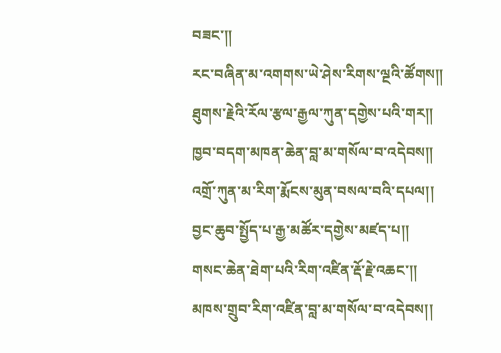བཟང་༎
རང་བཞིན་མ་འགགས་ཡེ་ཤེས་རིགས་ལྔའི་ཚོགས༎
ཐུགས་རྗེའི་རོལ་རྩལ་རྒྱལ་ཀུན་དགྱེས་པའི་གར༎
ཁྱབ་བདག་མཁན་ཆེན་བླ་མ་གསོལ་བ་འདེབས༎
འགྲོ་ཀུན་མ་རིག་རྨོངས་མུན་བསལ་བའི་དཔལ།།
བྱང་ཆུབ་སྤྱོད་པ་རྒྱ་མཚོར་དགྱེས་མཛད་པ།།
གསང་ཆེན་ཐེག་པའི་རིག་འཛིན་རྡོ་རྗེ་འཆང་།།
མཁས་གྲུབ་རིག་འཛིན་བླ་མ་གསོལ་བ་འདེབས།།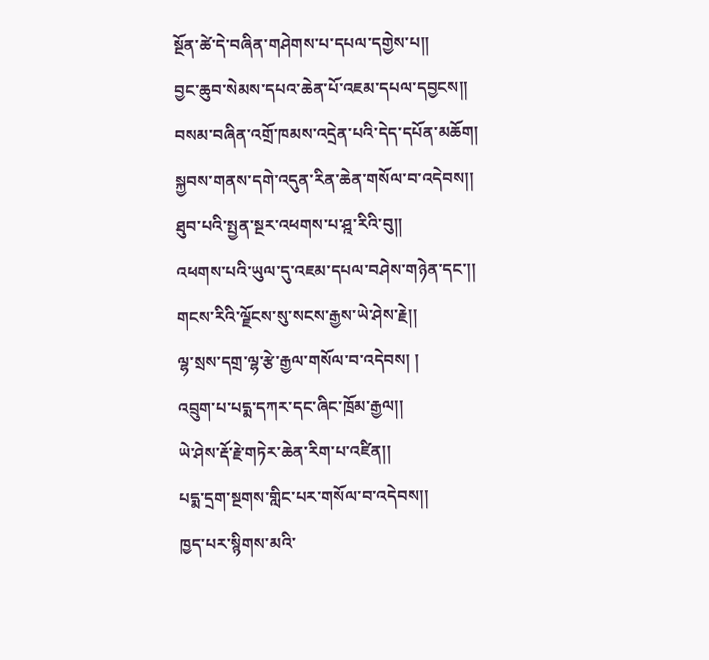སྔོན་ཚེ་དེ་བཞིན་གཤེགས་པ་དཔལ་དགྱེས་པ།།
བྱང་ཆུབ་སེམས་དཔའ་ཆེན་པོ་འཇམ་དཔལ་དབྱངས།།
བསམ་བཞིན་འགྲོ་ཁམས་འདྲེན་པའི་དེད་དཔོན་མཆོག།
སྐྱབས་གནས་དགེ་འདུན་རིན་ཆེན་གསོལ་བ་འདེབས།།
ཐུབ་པའི་སྤྱན་སྔར་འཕགས་པ་ཤྰ་རིའི་བུ།།
འཕགས་པའི་ཡུལ་དུ་འཇམ་དཔལ་བཤེས་གཉེན་དང་།།
གངས་རིའི་ལྗོངས་སུ་སངས་རྒྱས་ཡེ་ཤེས་རྗེ།།
ལྷ་སྲས་དགྲ་ལྷ་རྩེ་རྒྱལ་གསོལ་བ་འདེབས། །
འབྲུག་པ་པདྨ་དཀར་དང་ཞིང་ཁྲོམ་རྒྱལ།།
ཡེ་ཤེས་རྡོ་རྗེ་གཏེར་ཆེན་རིག་པ་འཛིན།།
པདྨ་དྲག་སྔགས་གླིང་པར་གསོལ་བ་འདེབས།།
ཁྱད་པར་སྙིགས་མའི་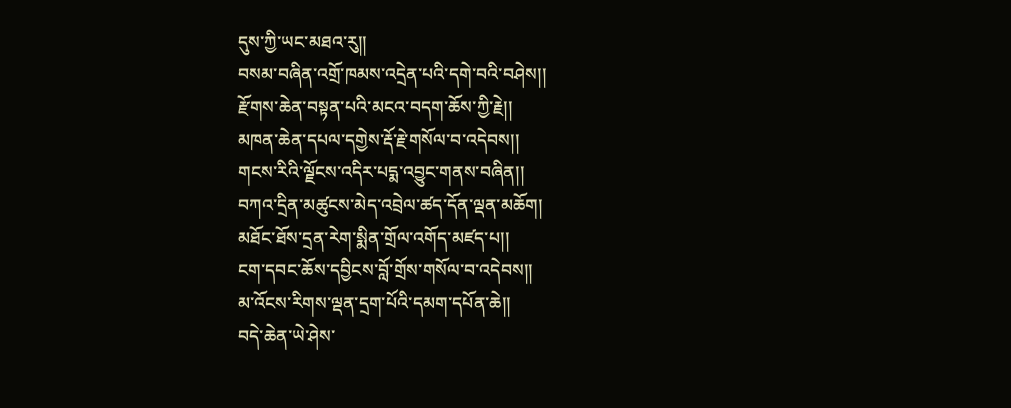དུས་ཀྱི་ཡང་མཐའ་རུ།།
བསམ་བཞིན་འགྲོ་ཁམས་འདྲེན་པའི་དགེ་བའི་བཤེས།།
རྫོགས་ཆེན་བསྟན་པའི་མངའ་བདག་ཆོས་ཀྱི་རྗེ།།
མཁན་ཆེན་དཔལ་དགྱེས་རྡོ་རྗེ་གསོལ་བ་འདེབས།།
གངས་རིའི་ལྗོངས་འདིར་པདྨ་འབྱུང་གནས་བཞིན།།
བཀའ་དྲིན་མཚུངས་མེད་འབྲེལ་ཚད་དོན་ལྡན་མཆོག།
མཐོང་ཐོས་དྲན་རེག་སྨིན་གྲོལ་འགོད་མཛད་པ།།
ངག་དབང་ཆོས་དབྱིངས་བློ་གྲོས་གསོལ་བ་འདེབས།།
མ་འོངས་རིགས་ལྡན་དྲག་པོའི་དམག་དཔོན་ཆེ།།
བདེ་ཆེན་ཡེ་ཤེས་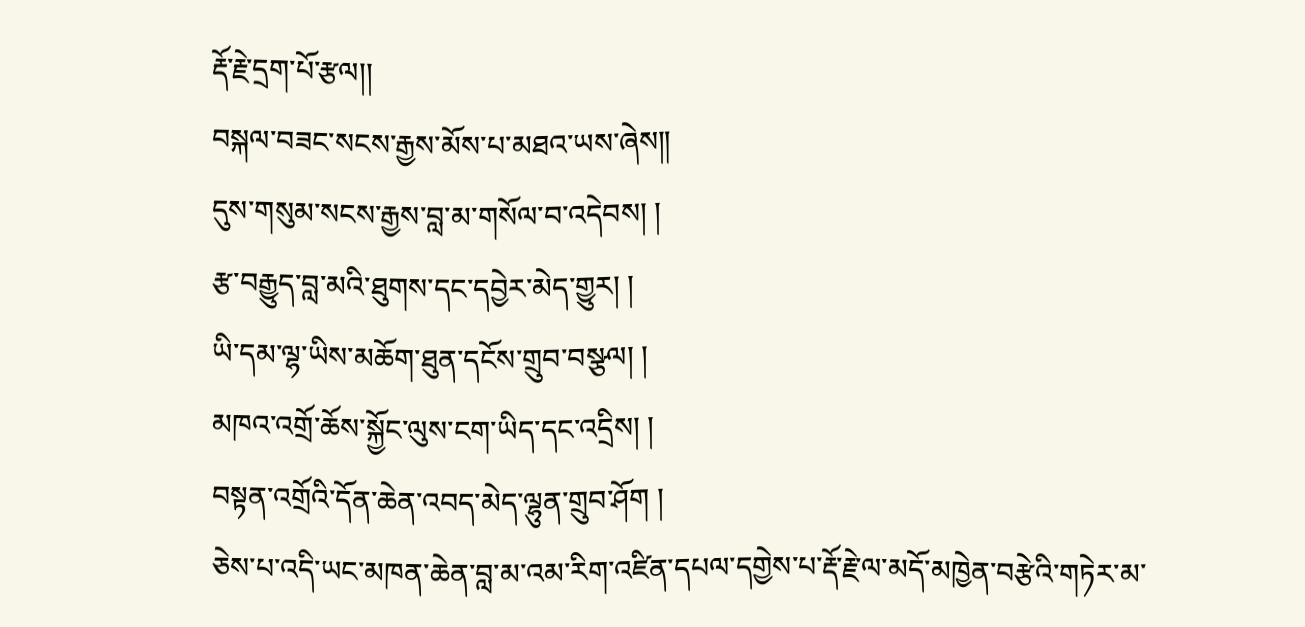རྡོ་རྗེ་དྲག་པོ་རྩལ།།
བསྐལ་བཟང་སངས་རྒྱས་མོས་པ་མཐའ་ཡས་ཞེས༎
དུས་གསུམ་སངས་རྒྱས་བླ་མ་གསོལ་བ་འདེབས། །
རྩ་བརྒྱུད་བླ་མའི་ཐུགས་དང་དབྱེར་མེད་གྱུར། །
ཡི་དམ་ལྷ་ཡིས་མཆོག་ཐུན་དངོས་གྲུབ་བསྩལ། །
མཁའ་འགྲོ་ཆོས་སྐྱོང་ལུས་ངག་ཡིད་དང་འདྲིས། །
བསྟན་འགྲོའི་དོན་ཆེན་འབད་མེད་ལྷུན་གྲུབ་ཤོག །
ཅེས་པ་འདི་ཡང་མཁན་ཆེན་བླ་མ་འམ་རིག་འཛིན་དཔལ་དགྱེས་པ་རྡོ་རྗེ་ལ་མདོ་མཁྱེན་བརྩེའི་གཏེར་མ་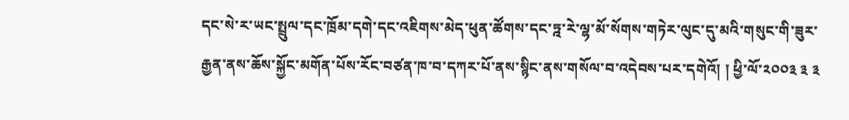དང་སེ་ར་ཡང་སྤྲུལ་དང་ཁྲོམ་དགེ་དང་འཇིགས་མེད་ཕུན་ཚོགས་དང་ཏྰ་རེ་ལྷ་མོ་སོགས་གཏེར་ལུང་དུ་མའི་གསུང་གི་ཟུར་རྒྱན་ནས་ཆོས་སྐྱོང་མགོན་པོས་རོང་བཙན་ཁ་བ་དཀར་པོ་ནས་སྙིང་ནས་གསོལ་བ་འདེབས་པར་དགེའོ། ། ཕྱི་ལོ་༢༠༠༣ ༣ ༣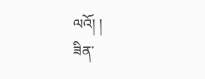ལའོ། །
ཟིན་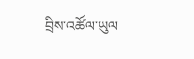བྲིས་འཚོལ་ཡུལ